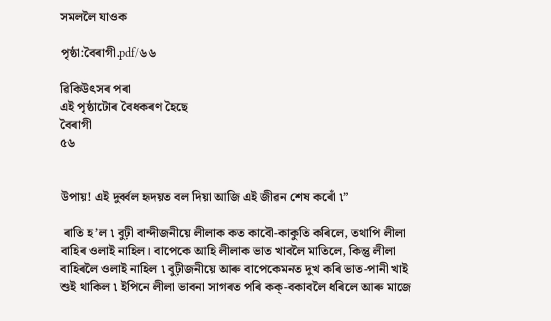সমললৈ যাওক

পৃষ্ঠা:বৈৰাগী.pdf/৬৬

ৱিকিউৎসৰ পৰা
এই পৃষ্ঠাটোৰ বৈধকৰণ হৈছে
বৈৰাগী
৫৬


উপায়! এই দুৰ্ব্বল হৃদয়ত বল দিয়া আজি এই জীৱন শেষ কৰোঁ ৷”

 ৰাতি হ’ল ৷ বুঢ়ী বান্দীজনীয়ে লীলাক কত কাবৌ-কাকুতি কৰিলে, তথাপি লীলা বাহিৰ ওলাই নাহিল। বাপেকে আহি লীলাক ভাত খাবলৈ মাতিলে, কিন্তু লীলা বাহিৰলৈ ওলাই নাহিল ৷ বুঢ়ীজনীয়ে আৰু বাপেকেমনত দুখ কৰি ভাত-পানী খাই শুই থাকিল ৷ ইপিনে লীলা ভাবনা সাগৰত পৰি কক্‌-বকাবলৈ ধৰিলে আৰু মাজে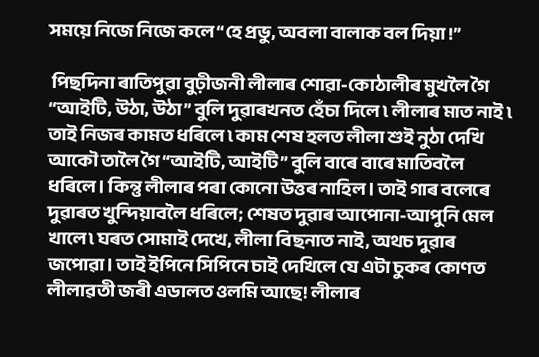সময়ে নিজে নিজে কলে “হে প্ৰভু, অবলা বালাক বল দিয়া !”

 পিছদিনা ৰাতিপুৱা বুঢ়ীজনী লীলাৰ শোৱা-কোঠালীৰ মুখলৈ গৈ “আইটি, উঠা, উঠা” বুলি দুৱাৰখনত হেঁচা দিলে ৷ লীলাৰ মাত নাই ৷ তাই নিজৰ কামত ধৰিলে ৷ কাম শেষ হলত লীলা শুই নুঠা দেখি আকৌ তালৈ গৈ “আইটি, আইটি” বুলি বাৰে বাৰে মাতিবলৈ ধৰিলে। কিন্তু লীলাৰ পৰা কোনো উত্তৰ নাহিল। তাই গাৰ বলেৰে দুৱাৰত খুন্দিয়াবলৈ ধৰিলে; শেষত দুৱাৰ আপোনা-আপুনি মেল খালে ৷ ঘৰত সোমাই দেখে, লীলা বিছনাত নাই, অথচ দুৱাৰ জপোৱা। তাই ইপিনে সিপিনে চাই দেখিলে যে এটা চুকৰ কোণত লীলাৱতী জৰী এডালত ওলমি আছে! লীলাৰ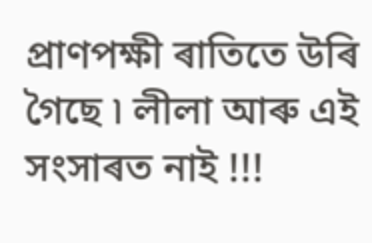প্ৰাণপক্ষী ৰাতিতে উৰি গৈছে ৷ লীলা আৰু এই সংসাৰত নাই !!!